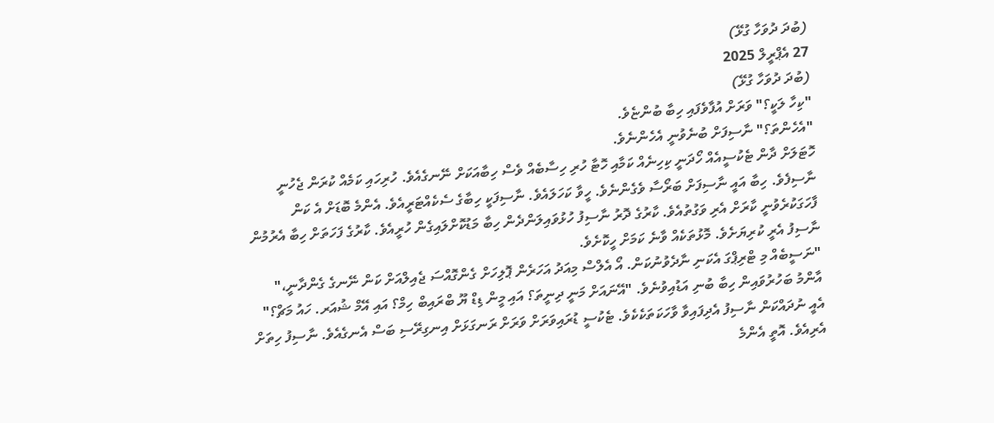(ބުދަ ދުވަހާ ގުޅޭ)
27 އެޕްރީލް 2025
(ބުދަ ދުވަހާ ގުޅޭ)
"ކިހާ ލަކީ؟" ވަރަށް އުފާވެފައި ހިބާ ބުންޏެވެ.
"އެހެންތަ؟" ނާސިފަށް ބުނެވުނީ އެހެންނެވެ.
ހޮޓަލަށް ދާން ޓެކުސީއެއް ހޯދަނީ ކިހިނެއް ކަމާއި ހޮޓާ ހުރި ހިސާބެއް ވެސް ހިބާއަކަށް ނޭނގެއެވެ. ހުރިހައި ކަމެއް ކުރަން ޖެހުނީ ނާސިފެވެ. ހިބާ އައީ ނާސިފަށް ބަރޯސާ ވެގެންނެވެ. ހީވާ ކަހަލައެވެ. ނާސިފަކީ ހިބާގެ ސެކެއްޓަރީއެވެ. އެންމެ ބޮޑަށް އެ ކަން ފާހަގަކުރެވުނީ ކާރަށް އެރި ވަގުތުއެވެ. ކާރުގެ ދޮރު ނާސިފު ހުޅުވައިލަންދެން ހިބާ މަޑުކޮށްލައިގެން ހުރީއެވެ. ކާރުގެ ފަހަތަށް ހިބާ އެރުމުން ނާސިފު އެރީ ކުރިޔަށެވެ. މޮޅުތަކެއް ވާނެ ކަމަށް ހީކޮށެވެ.
"ނަސީބެއް މި ޓްރިޕްގަ އެކަނި ނާދެވުނުކަން. އޯ އެލްސް މިއަދު އަހަރެން ޕޮލިހަށް ގެންގޮއްސަ ޖެއިލްއަށް ކަން ނޭނގެ ގެންދާނީ،" އާންމު ބަހުރުވައިން ހިބާ ބުނި އަޑުއިވުނެވެ. "އޭނައަށް މަނީ ދިނީތަ؟ އައި މީން ޑިޑް ޔޫ ބްރައިބް ހިމް؟ އައި އޭމް ޝުއަރ. ހައު މަޗް؟"
އެއީ ނުދައްކަން ނާސިފު އެދިފައިވާ ވާހަކަތަކެކެވެ. ޓެކުސީ ޑުރައިވަރަށް ވަރަށް ރަނގަޅަށް އިނގިރޭސި ބަސް އެނގެއެވެ. ނާސިފު ހިތަށް އެރިއެވެ. އޮތީ އެންމެ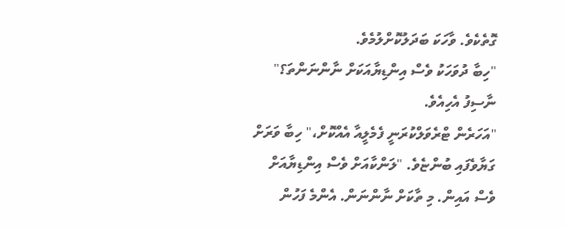ގޮތެކެވެ. ވާހަކަ ބަދަލުކޮށްލުމެވެ.
"ހިބާ ދުވަހަކު ވެސް އިންޑިޔާއަކަށް ނާންނަންތަ؟" ނާސިފު އެހިއެވެ.
"އަހަރެން ޓްރެވަލްކުރަނީ ފެމެލީއާ އެއްކޮށް،" ހިބާ ވަރަށް ގަޔާވެފައި ބުންޏެވެ. "ލަންކާއަށް ވެސް އިންޑިޔާއަށް ވެސް އައިން. މި ތާކަށް ނާންނަން. އެންމެ ފަހުން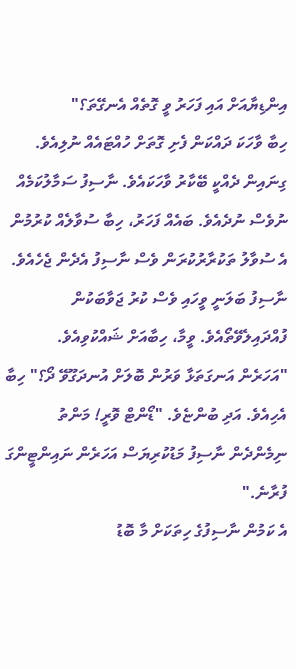އިންޑިޔާއަށް އައި ފަހަރު ވީ ގޮތެއް އެނގޭތަ؟"
ހިބާ ވާހަކަ ދައްކަން ފެށި ގޮތަށް ހުއްޓައެއް ނުލިއެވެ. ގިނައިން ދެއްކީ ބޭކާރު ވާހަކައެވެ. ނާސިފު ސަމާލުކަމެއް ނުވެސް ނުދެއެވެ. ބައެއް ފަހަރު، ހިބާ ސުވާލެއް ކުރުމުން އެ ސުވާލު ތަކުރާރުކުރަން ވެސް ނާސިފު އެދެން ޖެހެއެވެ. ނާސިފު ބަލަނީ ވީހައި ވެސް ކުރު ޖަވާބަކުން ފުއްދައިލެވޭތޯއެވެ. ވީމާ، ހިބާއަށް ޝައްކުވިއެވެ.
"އަހަރެން އަނގަތަޅާ ވަރުން ބޮލަށް އުނދަގޫވޭ ދޯ؟" ހިބާ އެހިއެވެ. އަދި ބުންޏެވެ. "ޑޯންޓް ވޮރީ! މަންތު ނިމެންދެން ނާސިފު މަޑުކުރިޔަސް އަހަރެން ނައިންޓީންގަ ފުރާނެ."
އެ ކަމުން ނާސިފުގެ ހިތަކަށް މާ ބޮޑު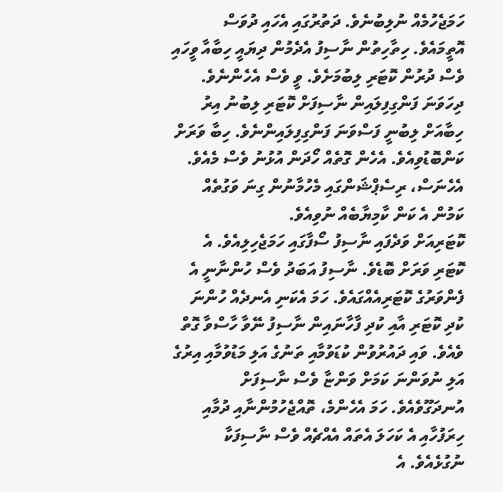ހަމަޖެހުމެއް ނުލިބުނެވެ. ދަތުރުގައި އެހައި ދުވަސް އޮތީމައެވެ. ހިތާހިތުން ނާސިފު އެދެމުން ދިޔައީ ހިބާއާ ވީހައި ވެސް ދުރުން ކޮޓަރި ލިބުމަށެވެ. ވީ ވެސް އެހެންނެވެ. ދިހަވަނަ ފަންގިފިލައިން ނާސިފަށް ކޮޓަރި ލިބުނު އިރު ހިބާއަށް ލިބުނީ ފަސްވަނަ ފަންގިފިލައިންނެވެ. ހިބާ ވަރަށް ކަންބޮޑުވިއެވެ. އެހެން ގޮތެއް ހޯދަން އުޅުނު ވެސް މެއެވެ. އެހެނަސް، ރިސެޕްޝަންގައި މެހުމާނުން ގިނަ ވަގުތެއް ކަމުން އެ ކަން ކާމިޔާބެއް ނުވިއެވެ.
ކޮޓަރިއަށް ވަދެފައި ނާސިފު ސޯފާގައި ހަމަޖެހިލިއެވެ. އެ ކޮޓަރި ވަރަށް ބޮޑެވެ. ނާސިފު އަބަދު ވެސް ހުންނާނީ އެ ފެންވަރުގެ ކޮޓަރިއެއްގައެވެ. ހަމަ އެކަނި އެނދެއް ހުންނަ ކުދި ކޮޓަރި އާއި ކުދި ފާހާނައިން ނާސިފު ނޭވާ ހާސްވާ ގޮތް ވެއެވެ. ވައި ދައުރުވުން ކުޑަވުމާއި ތަނުގެ އަލި މަޑުވުމާއި އިރުގެ އަލި ނުވަންނަ ކަމަށް ވަންޏާ ވެސް ނާސިފަށް އުނދަގޫވެއެވެ. ހަމަ އެހެންމެ، ތޮއްޖެހުމުންނާއި ދުމާއި ހިރަފުހާއި އެ ކަހަލަ އެތައް އެއްޗެއް ވެސް ނާސިފަކާ ނުގުޅެއެވެ. އެ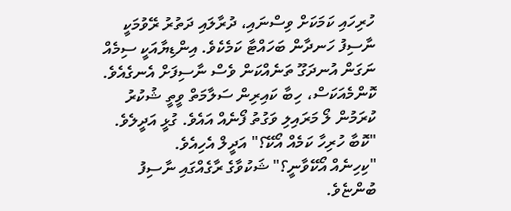ހުރިހައި ކަމަކަށް ވިސްނައި، ދުރާލައި ދަތުރު ރޭވުމަކީ ނާސިފު ހަނދާން ބަހައްޓާ ކަމެކެވެ. އިންޑިޔާއަކީ ސިމެއް ނަގަން އުނދަގޫ ތަނެއްކަން ވެސް ނާސިފަށް އެނގެއެވެ. ކޮންމެއަކަސް، ހިބާ ކައިރިން ސަލާމަތް ވީތީ ޝުކުރު ކުރަމުން ލޯ މަރައިލި ވަގުތު ފޯނެއް އައެވެ. ގުޅީ އަދީލެވެ.
"ކޮބާ ހުރިހާ ކަމެއް އޯކޭ؟" އަދީލް އެހިއެވެ.
"ކިހިނެއް އޯކޭވާނީ؟" ޝަކުވާގެ ރާގެއްގައި ނާސިފު ބުންޏެވެ.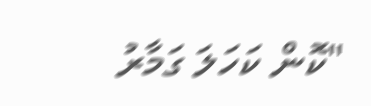"ކޮން ކަހަލަ ގަމާރު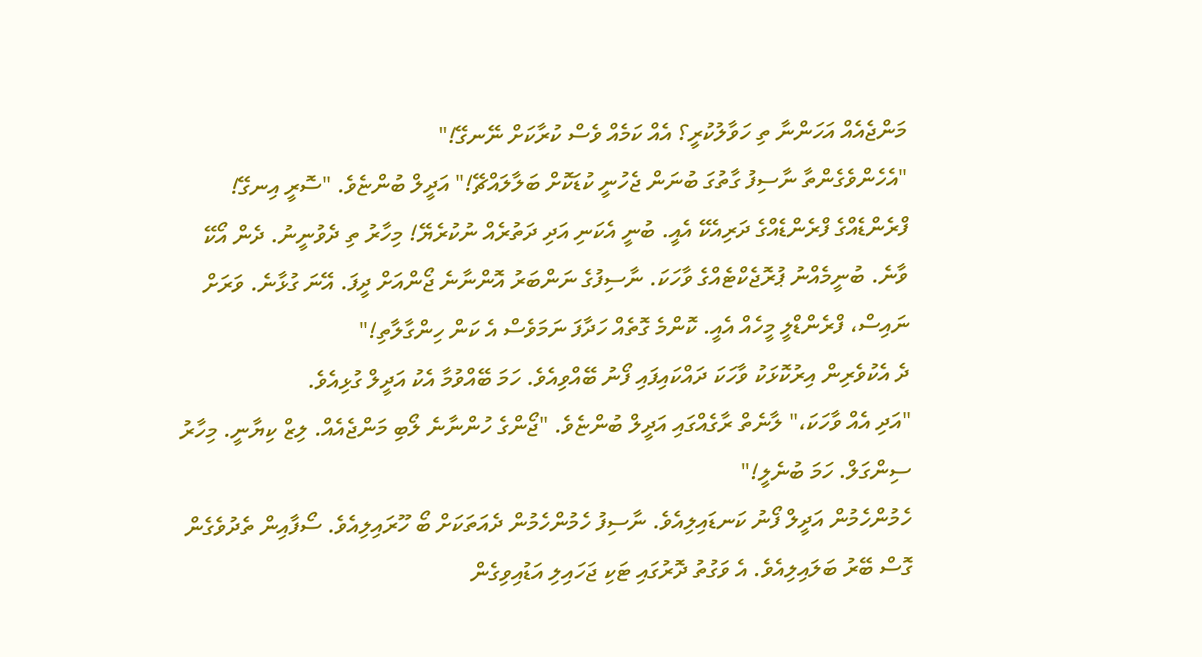މަންޖެއެއް އަހަންނާ ތި ހަވާލުކުރީ؟ އެއް ކަމެއް ވެސް ކުރާކަށް ނޭނގޭ!"
"އެހެންވެގެންތާ ނާސިފު ގާތުގަ ބުނަން ޖެހުނީ ކުޑަކޮށް ބަލާލައްޗޭ!" އަދީލް ބުންޏެވެ. "ސޮރީ އިނގޭ! ފްރެންޑެއްގެ ފްރެންޑެއްގެ ދަރިއެކޭ އެއީ. ބުނީ އެކަނި އަދި ދަތުރެއް ނުކުރެޔޭ! މިހާރު ތި ދެވުނީނު. ދެން އޯކޭ ވާނެ. ބުނީމެއްނު ޕުރޮޖެކްޓެއްގެ ވާހަކަ. ނާސިފުގެ ނަންބަރު އޮންނާނެ ޖޯންއަށް ދީފަ. އޭނަ ގުޅާނެ. ވަރަށް ނައިސް، ފްރެންޑްލީ މީހެއް އެއީ. ކޮންމެ ގޮތެއް ހަދާފަ ނަމަވެސް އެ ކަން ހިންގާލާތި!"
ދެ އެކުވެރިން އިރުކޮޅަކު ވާހަކަ ދައްކައިފައި ފޯނު ބޭއްވިއެވެ. ހަމަ ބޭއްވުމާ އެކު އަދީލް ގުޅިއެވެ.
"އަދި އެއް ވާހަކަ،" ލާނެތް ރާގެއްގައި އަދީލް ބުންޏެވެ. "ޖޯންގެ ހުންނާނެ ލޯބި މަންޖެއެއް. ލިޒް ކިޔާނީ. މިހާރު ސިންގަލް. ހަމަ ބުނެލީ!"
ހެމުންހެމުން އަދީލް ފޯނު ކަނޑައިލިއެވެ. ނާސިފު ހެމުންހެމުން ދެއަތަކަށް ބޯ ހޫރައިލިއެވެ. ސޯފާއިން ތެދުވެގެން ގޮސް ބޭރު ބަލައިލިއެވެ. އެ ވަގުތު ދޮރުގައި ޓަކި ޖަހައިލި އަޑުއިވިގެން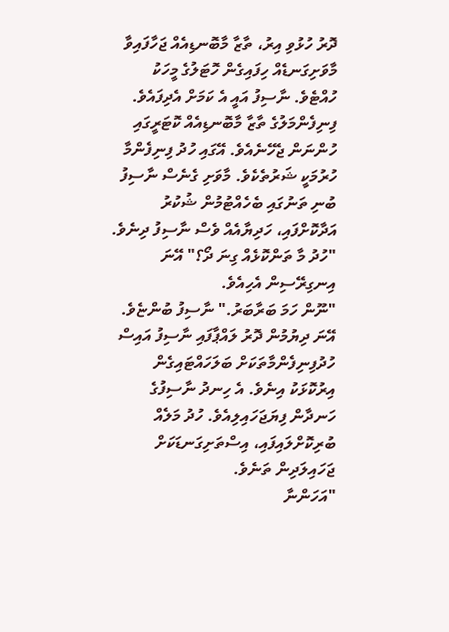ދޮރު ހުޅުވި އިރު، ތާޒާ މާބޮނޑިއެއް ޖަހާފައިވާ މާވަށިގަނޑެއް ހިފައިގެން ހޮޓަލުގެ މީހަކު ހުއްޓެވެ. ނާސިފު އައީ އެ ކަމަށް އެދިފައެވެ. ފިނިފެންމަލުގެ ތާޒާ މާބޮނޑިއެއް ކޮޓަރީގައި ހުންނަން ޖެހޭނެއެވެ. އޭގައި ހުދު ފިނިފެންމާ ހުރުމަކީ ޝަރުތެކެވެ. މާވަށި ގެނެސް ނާސިފު ބުނި ތަނުގައި ބެހެއްޓުމުން ޝުކުރު އަދާކޮށްފައި، ހަދިޔާއެއް ވެސް ނާސިފު ދިނެވެ.
"ހުދު މާ ތަންކޮޅެއް ގިނަ ދޯ؟" އޭނަ އިނގިރޭސިން އެހިއެވެ.
"ނޫން ހަމަ ބަރާބަރު." ނާސިފު ބުންޏެވެ.
އޭނަ ދިޔުމުން ދޮރު ލައްޕާފައި ނާސިފު އައިސް ހުދުފިނިފެންމާތަކަށް ބަލަހައްޓައިގެން އިރުކޮޅަކު އިނެވެ. އެ ހިނދު ނާސިފުގެ ހަނދާން ފިޔަޖަހައިލިއެވެ. ހުދު މަލެއް ބުރިކޮށްލައިފައި، އިސްތަށިގަނޑަކަށް ޖަހައިލަދިން ތަނެވެ.
"އަހަންނާ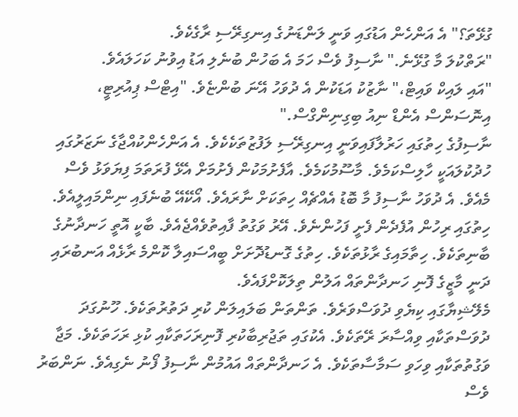ގުޅޭތަ؟" އެ އަންހެން އަޑުގައި ވަނީ ލަންޑަނުގެ އިނގިރޭސި ރާގެކެވެ.
"ރަތްކުލަ މާ ގުޅޭނެ." ނާސިފު ވެސް ހަމަ އެ ބަހުން ބުނެލި އަޑު އިވުނު ކަހަލައެވެ.
"އައި ލައިކް ވައިޓް،" ނާޒުކު އަޑަކުން އެ ދުވަހު އޭނަ ބުންޏެވެ. "އިޓްސް ޕިއުރިޓީ، އިނޮސަންސް އެންޑް ނިއު ބިގިނިންގްސް."
ނާސިފުގެ ހިތުގައި ހަރުލާފައިވަނީ އިނގިރޭސި ލަފުޒުތަކެކެވެ. އެ އަންހެންކުއްޖާގެ ނަޒަރުގައި ހުދުކުލައަކީ ހާލިސްކަމެވެ. މާސޫމުކަމެވެ. އާފެށުމަކުން ފެށުމަށް އެޅޭ ފުރަތަމަ ފިޔަވަޅު ވެސް މެއެވެ. އެ ދުވަހު ނާސިފު މާ ބޮޑު އެއްޗެއް ހިތަކަށް ނާރައެވެ. އޯކޭއޭ ބުނެފައި ނިންމައިލީއެވެ. ހިތުގައި ރިހުން އުފެދެން ފެށީ ފަހުންނެވެ. އޭރު ވަގުތު ފާއިތުވެއްޖެއެވެ. ބާކީ އޮތީ ހަނދާނުގެ ބާނިތަކެވެ. ހިތާމައިގެ ރާޅުތަކެވެ. ހިތުގެ ގޮނޑުދޮށަށް ބީއްސައިލާ ކޮންމެ ރާޅެއް އަނބުރައި ދަނީ މާޒީގެ ފޮނި ހަނދާންތައް އަލުން ތިލަކޮށްފައެވެ.
މެލޭޝިޔާގައި ކިޔެވި ދުވަސްވަރެވެ. ތަންތަން ބަލައިލަން ކުރި ދަތުރުތަކެވެ. ހޫނުގަދަ ދުވަސްތަކާއި ވިއްސާރަ ރޭތަކެވެ. އެކުގައި ތަޖުރިބާކުރި ފޮނިރަހަތަކާއި ކުޅި ރަހަތަކެވެ. މަޖާ ވަގުތުތަކާއި ވިހަވި ސަމާސާތަކެވެ. އެ ހަނދާންތައް އައުމުން ނާސިފު ފޯނު ނެގިއެވެ. ނަންބަރު ވެސް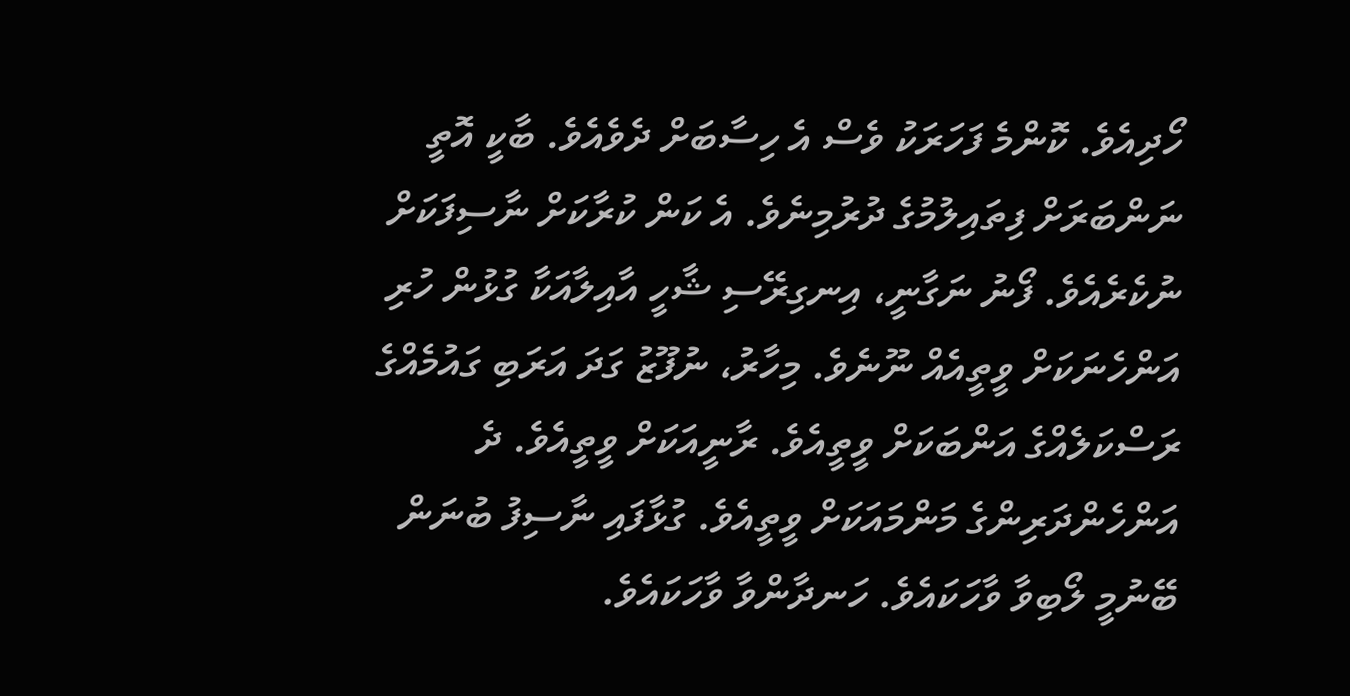ހޯދިއެވެ. ކޮންމެ ފަހަރަކު ވެސް އެ ހިސާބަށް ދެވެއެވެ. ބާކީ އޮތީ ނަންބަރަށް ފިތައިލުމުގެ ދުރުމިނެވެ. އެ ކަން ކުރާކަށް ނާސިފަކަށް ނުކެރެއެވެ. ފޯނު ނަގާނީ، އިނގިރޭސި ޝާހީ އާއިލާއަކާ ގުޅުން ހުރި އަންހެނަކަށް ވީތީއެއް ނޫނެވެ. މިހާރު، ނުފޫޒު ގަދަ އަރަބި ގައުމެއްގެ ރަސްކަލެއްގެ އަންބަކަށް ވީތީއެވެ. ރާނީއަކަށް ވީތީއެވެ. ދެ އަންހެންދަރިންގެ މަންމައަކަށް ވީތީއެވެ. ގުޅާފައި ނާސިފު ބުނަން ބޭނުމީ ލޯބިވާ ވާހަކައެވެ. ހަނދާންވާ ވާހަކައެވެ.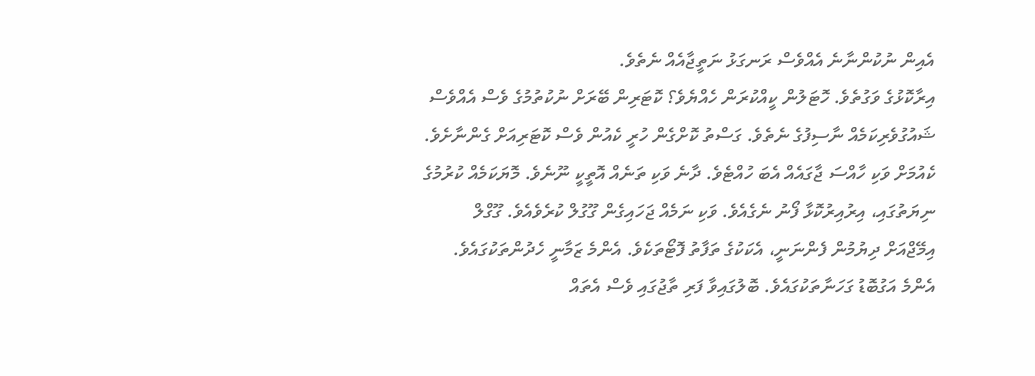އެއިން ނުކުންނާނެ އެއްވެސް ރަނގަޅު ނަތީޖާއެއް ނެތެވެ.
އިރާކޮޅުގެ ވަގުތެވެ. ހޮޓަލުން ކީއްކުރަން ހެއްޔެވެ؟ ކޮޓަރިން ބޭރަށް ނުކުތުމުގެ ވެސް އެއްވެސް ޝައުގުވެރިކަމެއް ނާސިފުގެ ނެތެވެ. ގަސްތު ކޮށްގެން ހުރީ ކެއުން ވެސް ކޮޓަރިއަށް ގެންނާށެވެ. ކެއުމަށް ވަކި ހާއްސަ ޖާގައެއް އެބަ ހުއްޓެވެ. ދާނެ ވަކި ތަނެއް އޮތީކީ ނޫނެވެ. މޮޔަކަމެއް ކުރުމުގެ ނިޔަތުގައި، އިރުއިރުކޮޅާ ފޯނު ނެގެއެވެ. ވަކި ނަމެއް ޖަހައިގެން ގޫގުލް ކުރެވެއެވެ. ގޫގްލް އިމޭޖްއަށް ދިޔުމުން ފެންނަނީ، އެކަކުގެ ތަފާތު ފޮޓޯތަކެވެ. އެންމެ ޒަމާނީ ހެދުންތަކުގައެވެ. އެންމެ އަގުބޮޑު ގަހަނާތަކުގައެވެ. ބޮލުގައިވާ ފަރި ތާޖުގައި ވެސް އެތައް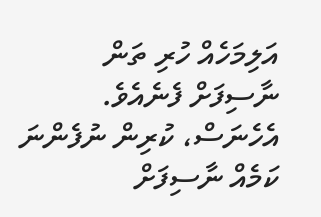އަލިމަހެއް ހުރި ތަން ނާސިފަށް ފެނެއެވެ. އެހެނަސް، ކުރިން ނުފެންނަ ކަމެއް ނާސިފަށް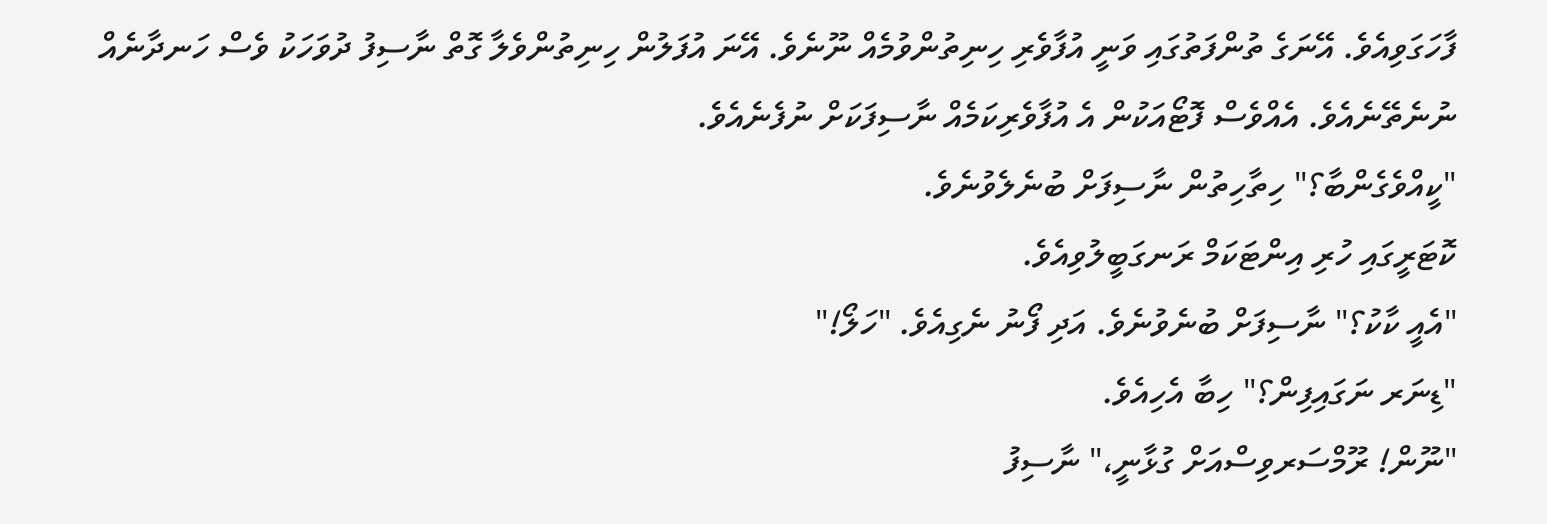ފާހަގަވިއެވެ. އޭނަގެ ތުންފަތުގައި ވަނީ އުފާވެރި ހިނިތުންވުމެއް ނޫނެވެ. އޭނަ އުފަލުން ހިނިތުންވެލާ ގޮތް ނާސިފު ދުވަހަކު ވެސް ހަނދާނެއް ނުނެތޭނެއެވެ. އެއްވެސް ފޮޓޯއަކުން އެ އުފާވެރިކަމެއް ނާސިފަކަށް ނުފެނެއެވެ.
"ކީއްވެގެންބާ؟" ހިތާހިތުން ނާސިފަށް ބުނެލެވުނެވެ.
ކޮޓަރީގައި ހުރި އިންޓަކަމް ރަނގަބީލުވިއެވެ.
"އެއީ ކާކު؟" ނާސިފަށް ބުނެވުނެވެ. އަދި ފޯނު ނެގިއެވެ. "ހަލޯ!"
"ޑިނަރ ނަގައިފިން؟" ހިބާ އެހިއެވެ.
"ނޫން! ރޫމްސަރވިސްއަށް ގުޅާނީ،" ނާސިފު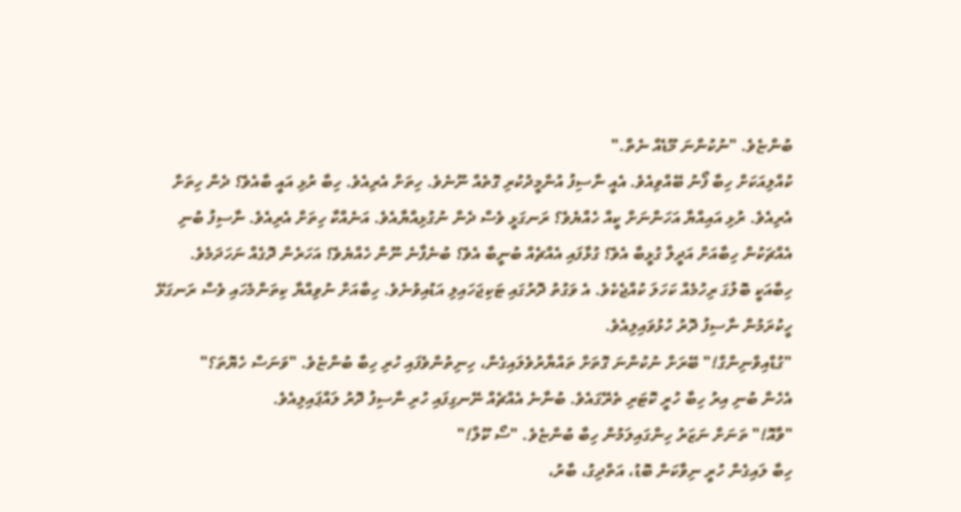ބުންޏެވެ. "ނުކުންނަ މޫޑެއް ނެތް."
ކުއްލިއަކަށް ހިބާ ފޯނު ބޭއްވިއެވެ. އެއީ ނާސިފު އުންމީދުކުރި ގޮތެއް ނޫނެވެ. ހިތަށް އެރިއެވެ. ހިބާ ރުޅި އައީ ބާއެވެ؟ ދެން ހިތަށް އެރިއެވެ. ރުޅި އައިއްޔާ އަހަންނަށް ކީއް ހެއްޔެވެ؟ ރަނގަޅީ ވެސް ދެން ނުގުޅިއްޔާއެވެ. އަނެއްކާ ހިތަށް އެރިއެވެ. ނާސިފު ބުނި އެއްޗަކުން ހިބާއަށް އަދީލް ގުޅީބާ އެވެ؟ ގުޅާފައި އެއްޗެއް ބުނީބާ އެވެ؟ ބުނެފާނެ ނޫން ހެއްޔެވެ؟ އަހަރެން ދޮގެއް ނަހަދަމެވެ. ހިބާއަކީ ބޮލުގަ ރިހުމެއް ކަހަލަ ކުއްޖެކެވެ. އެ ވަގުތު ދޮރުގައި ޓަކިޖަހައިލި އަޑުއިވުނެވެ. ހިބާއަށް ނުވިއްޔާ ކިތަންމެހައި ވެސް ރަނގަޅޭ ހީކުރަމުން ނާސިފު ދޮރު ހުޅުވައިލިއެވެ.
"ގުޑްއިވްނިންގް!" ބޭރަށް ނުކުންނަ ގޮތަށް ތައްޔާރުވެލައިގެން، ހިނިތުންވެފައި ހުރި ހިބާ ބުންޏެވެ. "ވަނަސް ހެޔޮތަ؟"
އެހެން ބުނި އިރު ހިބާ ހުރީ ކޮޓަރި ތެރޭގައެވެ. ބުނާނެ އެއްޗެއް ނޭނގިފައި ހުރި ނާސިފު ދޮރު ލައްޕައިލިއެވެ.
"ވާއޮ!" ތަނަށް ނަޒަރު ހިންގައިލަމުން ހިބާ ބުންޏެވެ. "ސޯ ކޫލް!"
ހިބާ ލައިގެން ހުރީ ނިވާކަން ބޮޑު، އަތްދިގު، ބާރު،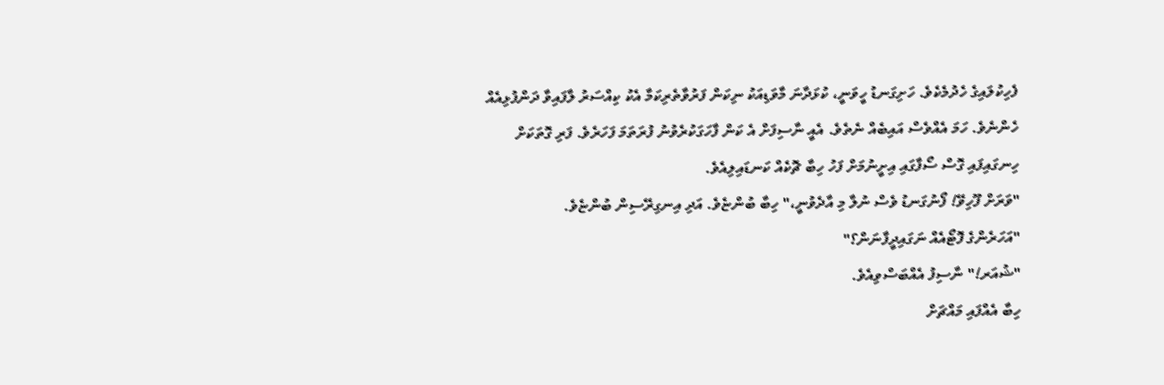ފެހިކުލައިގެ ހެދުމެކެވެ. ހަށިގަނޑު ހީވަނީ، ކުޅަދާނަ މާވަޑިއަކު ނިކަން ފަރުވާތެރިކަމާ އެކު ކިއްސަރު ލާފައިވާ ދަންފުޅިއެއް ހެންނެވެ. ހަމަ އެއްވެސް އައިބެއް ނެތެވެ. އެއީ ނާސިފަށް އެ ކަން ފާހަގަކުރެވުނު ފުރަތަމަ ފަހަރެވެ. ފަރި ގޮތަކަށް ހިނގައިފައި ގޮސް ސޯފާގައި އިށީނުމަށް ފަހު ހިބާ ޗޮކެއް ކަނޑައިލިއެވެ.
"ވަރަށް ފޫހިވޭ! ފޯނުގަނޑު ވެސް ނުލާ މި އާދެވުނީ،" ހިބާ ބުންޏެވެ. އަދި އިނގިރޭސިން ބުންޏެވެ.
"އަހަރެންގެ ފޮޓޯއެއް ނަގައިދީފާނަން؟"
"ޝުއަރ!" ނާސިފު އެއްބަސްވިއެވެ.
ހިބާ އެއްފައި މައްޗަށް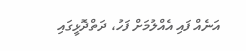އަނެއް ފައި އެއްލުމަށް ފަހު، ދަތްދޮޅީގައި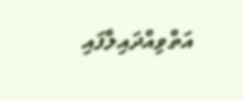އަތްވިއްދައިލާފައި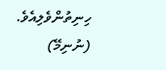ހިނިތުންވެލިއެވެ. (ނުނިމޭ)